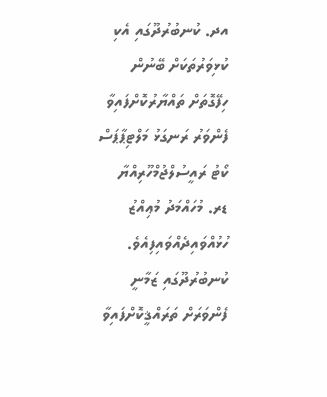އދ. ކުނބުރުދޫގައި އެކި ކުޅިވަރުތަކަށް ބޭނުން ހިފޭގޮތަށް ތައްޔާރުކޮށްފައިވާ ފެންވަރު ރަނގަޅު މަލްޓިޕާޕަސް ކޯޓު ރައީސުލްޖުމްހޫރިއްޔާ ޑރ. މުހައްމަދު މުޢިއްޒު ހުޅުއްވައިދެއްވައިފިއެވެ.
ކުނބުރުދޫގައި ޒަމާނީ ފެންވަރަށް ތަރައްޤީކޮށްފައިވާ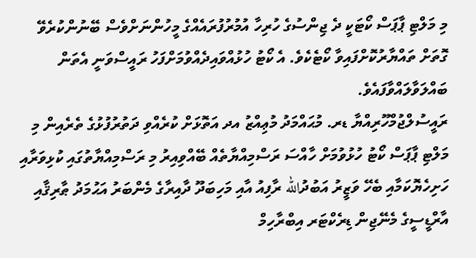މި މަލްޓި ޕާޕަސް ކޯޓަކީ ދެ ޖިންސުގެ ހުރިހާ އުމުރުފުރައެއްގެ މީހުންނަށްވެސް ބޭނުންކުރެވޭ ގޮތަށް ތައްޔާރުކޮށްފައިވާ ކޯޓެކެވެ. އެ ކޯޓު ހުޅުއްވައިދެއްވުމަށްފަހު ރައީސްވަނީ އެތަން ބައްލަވާލައްވާފައެވެ.
ރައީސުލްޖުމްހޫރިއްޔާ ޑރ. މުޙައްމަދު މުޢިއްޒު އދ އަތޮޅަށް ކުރެއްވި ދަތުރުފުޅުގެ ތެރެއިން މި މަލްޓި ޕާޕަސް ކޯޓު ހުޅުވުމަށް ހާއްސަ ރަސްމިއްޔާތެއް ބޭއްވިއިރު މި ރަސްމިއްޔާތުގައި ކުޅިވަރާއި ހަށިހެޔޮކަމާއި ބެހޭ ވަޒީރު އަބުދުالله ރާފިއު އާއި މަހިބަދޫ ދާއިރާގެ މެންބަރު އަޙުމަދު ޠާރިޤާއި އާރްޑީސީގެ މެނޭޖިން ޑިރެކްޓަރ އިބްރާހިމް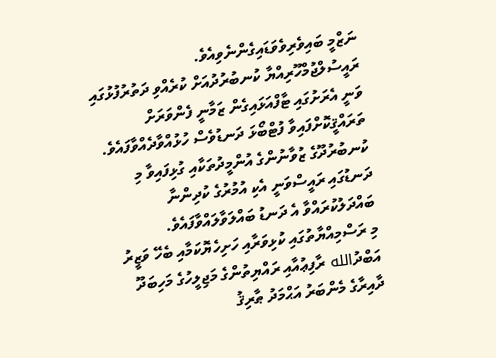ނަޒްމީ ބައިވެރިވެވަޑައިގެންނެވިއެވެ.
ރައީސުލްޖުމްހޫރިއްޔާ ކުނބުރުދުއަށް ކުރެއްވި ދަތުރުފުޅުގައި ވަނީ އެރަށުގައި ޓާފްއަޅައިގެން ޒަމާނީ ފެންވަރަށް ތަރައްޤީކޮށްފައިވާ ފުޓްބޯޅަ ދަނޑުވެސް ހުޅުއްވާދެއްވާފައެވެ. ކުނބުރުދޫގެ ޒުވާނުންގެ އުންމީދުތަކާއި ގުޅިފައިވާ މި ދަނޑުގައި ރައީސްވަނީ އެކި އުމުރުގެ ކުދިންނާ ބައްދަލުކުރައްވާ އެ ދަނޑު ބައްލަވާލައްވާފައެވެ.
މި ރަސްމިއްޔާތުގައި ކުޅިވަރާއި ހަށިހެޔޮކަމާއި ބެހޭ ވަޒީރު އަބްދުالله ރާފިޢުއާއި ރައްޔިތުންގެ މަޖިލީހުގެ މަހިބަދޫ ދާއިރާގެ މެންބަރު އަޙްމަދު ޠާރިޤު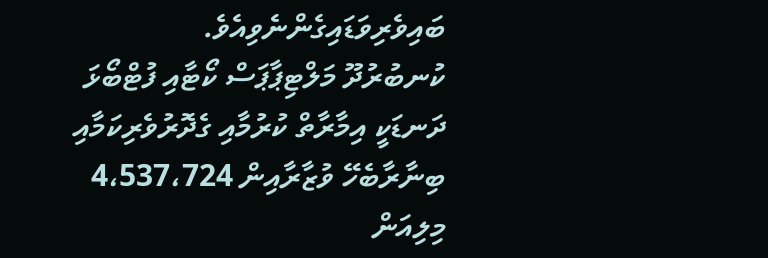ބައިވެރިވަޑައިގެންނެވިއެވެ.
ކުނބުރުދޫ މަލްޓިޕާޕަސް ކޯޓާއި ފުޓްބޯޅަ ދަނޑަކީ އިމާރާތް ކުރުމާއި ގެދޮރުވެރިކަމާއި ބިނާރާބެހޭ ވުޒާރާއިން 4،537،724 މިލިއަން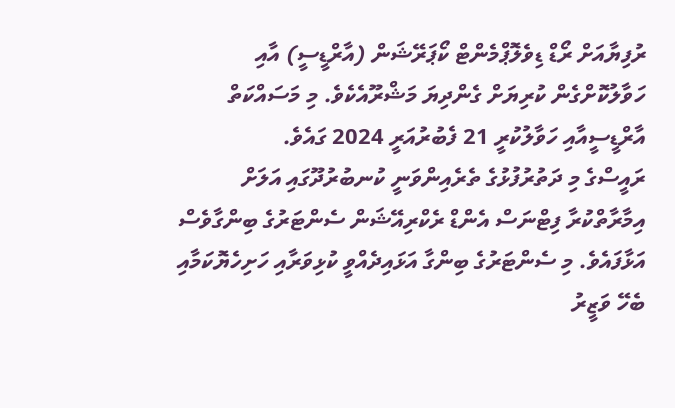ރުފިޔާއަށް ރޯޑް ޑިވެލޮޕްމެންޓް ކޯޕަރޭޝަން (އާރްޑީސީ) އާއި ހަވާލުކޮށްގެން ކުރިޔަށް ގެންދިޔަ މަޝްރޫއެކެވެ. މި މަސައްކަތް އާރްޑީސީއާއި ހަވާލުކުރީ 21 ފެބުރުއަރީ 2024 ގައެވެ.
ރައީސްގެ މި ދަތުރުފުޅުގެ ތެރެއިންވަނީ ކުނބުރުދޫގައި އަލަށް އިމާރާތްކުރާ ފިޓްނަސް އެންޑް ރެކްރިއޭޝަން ސެންޓަރުގެ ބިންގާވެސް އަޅާފައެވެ. މި ސެންޓަރުގެ ބިންގާ އަޅައިދެއްވީ ކުޅިވަރާއި ހަށިހެޔޮކަމާއި ބެހޭ ވަޒީރު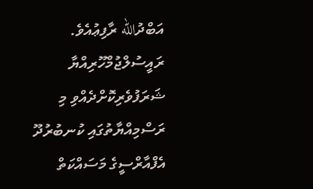އަބްދުالله ރާފިޢުއެވެ. ރައީސުލްޖުމްހޫރިއްޔާ ޝަރަފުވެރިކޮށްދެއްވި މި ރަސްމިއްޔާތުގައި ކުނބުރުދޫ އެފްއާރްސީގެ މަސައްކަތް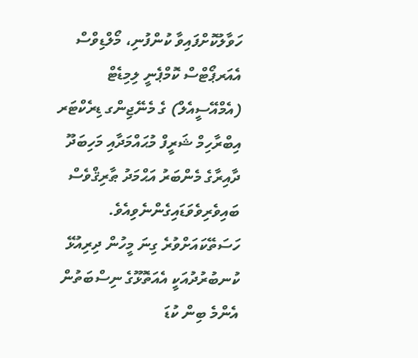ހަވާލުކޮށްފައިވާ ކުންފުނި، މޯލްޑިވްސް އެއަރޕޯޓްސް ކޮމްޕެނީ ލިމިޑެޓް (އެމްއޭސީއެލް) ގެ މެނޭޖިންގ ޑިރެކްޓަރ އިބްރާހިމް ޝަރީފް މުޙައްމަދާއި މަހިބަދޫ ދާއިރާގެ މެންބަރު އަޙްމަދު ޠާރިޤްވެސް ބައިވެރިވެވަޑައިގެންނެވިއެވެ.
ހަސަތޭކައަށްވުރެ ގިނަ މީހުން ދިރިއުޅޭ ކުނބުރުދުއަކީ އެއަތޮޅޫގެ ނިސްބަތުން އެންމެ ބިން ކުޑަ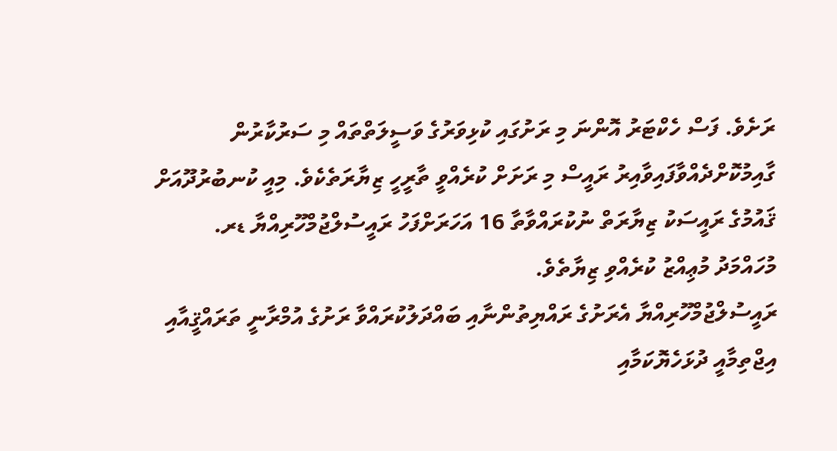ރަށެވެ. ފަސް ހެކްޓަރު އޮންނަ މި ރަށުގައި ކުޅިވަރުގެ ވަސީލަތްތައް މި ސަރުކާރުން ގާއިމުކޮށްދެއްވާފައިވާއިރު ރައީސް މި ރަށަށް ކުރެއްވީ ތާރީހީ ޒިޔާރަތެކެވެ. މިއީ ކުނބުރުދޫއަށް ޤައުމުގެ ރައީސަކު ޒިޔާރަތް ނުކުރައްވާތާ 16 އަހަރަށްފަހު ރައީސުލްޖުމްހޫރިއްޔާ ޑރ. މުހައްމަދު މުޢިއްޒު ކުރެއްވި ޒިޔާތެވެ.
ރައީސުލްޖުމްހޫރިއްޔާ އެރަށުގެ ރައްޔިތުންނާއި ބައްދަލުކުރައްވާ ރަށުގެ އުމްރާނީ ތަރައްޤީއާއި އިޖްތިމާއީ ދުޅަހެޔޮކަމާއި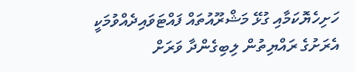ހަށިހެޔޮކަމާއި ގުޅޭ މަޝްރޫއުތައް ފައްޓަވައިދެއްވުމަކީ އެރަށުގެ ރައްޔިތުން ލިބިގެންދާ ވަރަށް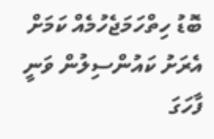ބޮޑު ހިތްހަމަޖެހުމެއް ކަމަށް އެރަށު ކައުންސިލުން ވަނީ ފާހަގަ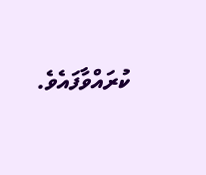ކުރައްވާފައެވެ.